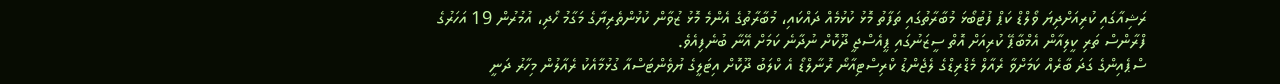ރަޝިއާގައި ކުރިއަށްދިޔަ ވޯލްޑް ކަޕް ފުޓުބޯޅަ މުބާރާތުގައި ތަފާތު މޮޅު ކުޅުމެއް ދައްކައި، މުބާރާތުގެ އެންމެ މޮޅު ޒުވާން ކުޅުންތެރިޔާގެ މަގާމު ހޯދި، އުމުރުން 19 އަހަރުގެ ފްރާންސް ތަރި ކީލިއާން އެމްބާޕޭ ކުރިއަށް އޮތް ސީޒަނުގައި ޕީއެސްޖީ ދޫކޮށް ނުދާނެ ކަމަށް އޭނާ ބުނެފިއެވެ.
ސްޕެއިންގެ ގަދަ ބާރެއް ކަމަށްވާ ރެއާލް މެޑްރިޑްގެ ލެޖެންޑު ކްރިސްޓިއާނޯ ރޮނާލްޑޯ އެ ކްލަބު ދޫކޮށް އިޓަލީގެ ޔުވެންޓަސްއާ ގުޅުމާއެކު ރެއާލުން މިހާރު ދަނީ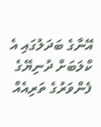އޭނާގެ ބަދަލުގައި އެ ކްލަބަށް ދުނިޔޭގެ ފެންވަރުގެ ތަރިއެއް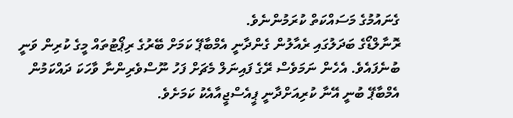ގެނައުމުގެ މަސައްކަތް ކުރަމުންނެވެ.
ރޮނާލްޑޯގެ ބަދަލުގައި ރެއާލުން ގެންދާނީ އެމްބާޕޭ ކަމަށް ބޭރުގެ ރިޕޯޓުތައް މީގެ ކުރިން ވަނީ ބުނެފައެވެ. އެހެން ނަމަވެސް ރޭގެ ފައިނަލް މެޗަށް ފަހު ނޫސްވެރިންނާ ވާހަކަ ދައްކަމުން އެމްބާޕޭ ބުނީ އޭނާ ކުރިއަށްދާނީ ޕީއެސްޖީއާއެކު ކަމަށެވެ.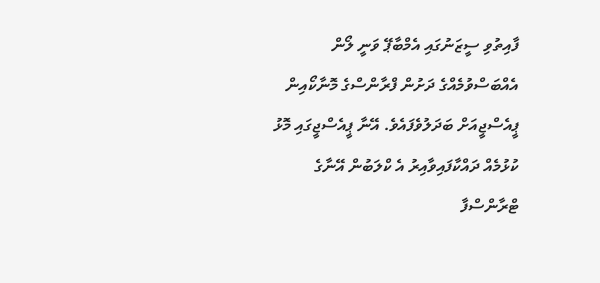ފާއިތުވި ސީޒަނުގައި އެމްބާޕޭ ވަނީ ލޯން އެއްބަސްވުމެއްގެ ދަށުން ފްރާންސްގެ މޮނާކޯއިން ޕީއެސްޖީއަށް ބަދަލުވެފައެވެ. އޭނާ ޕީއެސްޖީގައި މޮޅު ކުޅުމެއް ދައްކާފައިވާއިރު އެ ކްލަބުން އޭނާގެ ޓްރާންސްފާ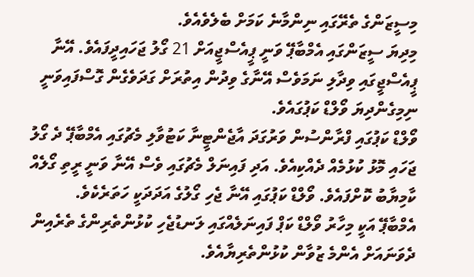މިސީޒަންގެ ތެރޭގައި ނިންމާނެ ކަމަށް ބެލެވެއެވެ.
މިދިޔަ ސީޒަންގައި އެމްބާޕޭ ވަނީ ޕީއެސްޖީއަށް 21 ގޯލު ޖަހައިދީފައެވެ. އޭނާ ޕީއެސްޖީގައި ވިދާލި ނަމަވެސް އޭނާގެ ވިދުން އިތުރަށް ގަދަވެގެން ގޮސްފައިވަނީ ނިމިގެންދިޔަ ވޯލްޑް ކަޕުގައެވެ.
ވޯލްޑް ކަޕުގައި ފްރާންސުން ވަރުގަދަ އާޖެންޓީނާ ކަޓުވާލި މެޗުގައި އެމްބާޕޭ ދެ ގޯލު ޖަހައި މޮޅު ކުޅުމެއް ދެއްކިއެވެ. އަދި ފައިނަލް މެޗުގައި ވެސް އޭނާ ވަނީ ރީތި ގޯލެއް ކާމިޔާބު ކޮށްފައެވެ. ވޯލްޑް ކަޕުގައި އޭނާ ޖެހި ގޯލުގެ އަދަދަކީ ހަތަރެކެވެ.
އެމްބާޕޭ އަކީ މިހާރު ވޯލްޑް ކަޕް ފައިނަލެއްގައި ލަނޑުޖެހި ކުޅުންތެރިންގެ ތެރެއިން ދެވަނައަށް އެންމެ ޒުވާން ކުޅުންތެރިޔާއެވެ.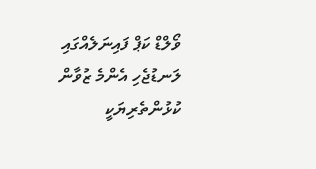ވޯލްޑް ކަޕް ފައިނަލެއްގައި ލަނޑުޖެހި އެންމެ ޒުވާން ކުޅުންތެރިޔަކީ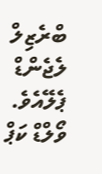ބްރެޒިލް ލެޖެންޑް ޕެލޭއެވެ. ވޯލްޑް ކަޕް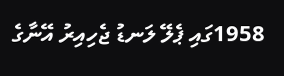1958ގައި ޕެލޭ ލަނޑު ޖެހިއިރު އޭނާގެ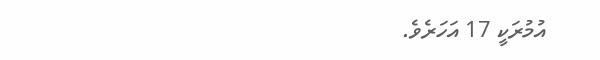އުމުރަކީ 17 އަހަރެވެ.